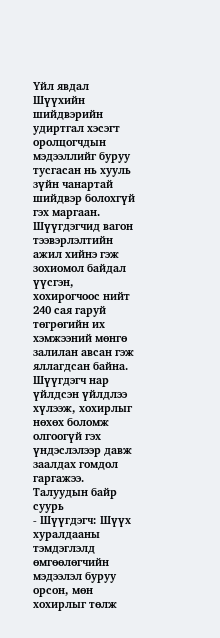Үйл явдал
Шүүхийн шийдвэрийн удиртгал хэсэгт оролцогчдын мэдээллийг буруу тусгасан нь хууль зүйн чанартай шийдвэр болохгүй гэх маргаан. Шүүгдэгчид вагон тээвэрлэлтийн ажил хийнэ гэж зохиомол байдал үүсгэн, хохирогчоос нийт 240 сая гаруй төгрөгийн их хэмжээний мөнгө залилан авсан гэж яллагдсан байна. Шүүгдэгч нар үйлдсэн үйлдлээ хүлээж, хохирлыг нөхөх боломж олгоогүй гэх үндэслэлээр давж заалдах гомдол гаргажээ.
Талуудын байр суурь
- Шүүгдэгч: Шүүх хуралдааны тэмдэглэлд өмгөөлөгчийн мэдээлэл буруу орсон, мөн хохирлыг төлж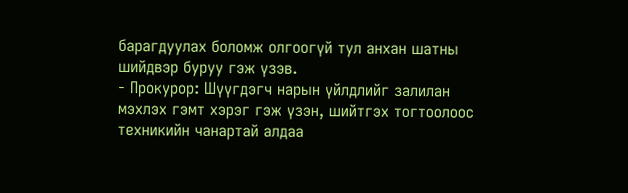барагдуулах боломж олгоогүй тул анхан шатны шийдвэр буруу гэж үзэв.
- Прокурор: Шүүгдэгч нарын үйлдлийг залилан мэхлэх гэмт хэрэг гэж үзэн, шийтгэх тогтоолоос техникийн чанартай алдаа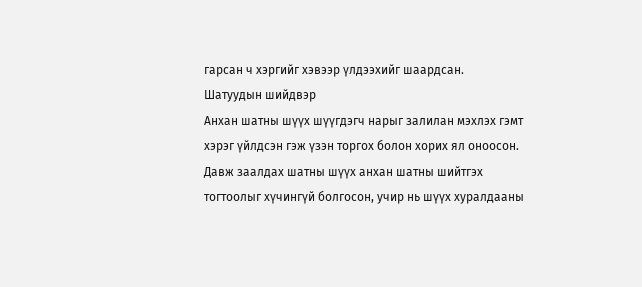гарсан ч хэргийг хэвээр үлдээхийг шаардсан.
Шатуудын шийдвэр
Анхан шатны шүүх шүүгдэгч нарыг залилан мэхлэх гэмт хэрэг үйлдсэн гэж үзэн торгох болон хорих ял оноосон. Давж заалдах шатны шүүх анхан шатны шийтгэх тогтоолыг хүчингүй болгосон, учир нь шүүх хуралдааны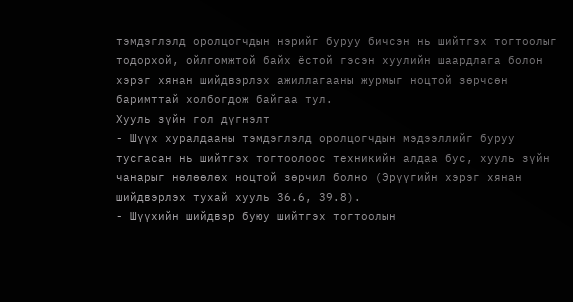тэмдэглэлд оролцогчдын нэрийг буруу бичсэн нь шийтгэх тогтоолыг тодорхой, ойлгомжтой байх ёстой гэсэн хуулийн шаардлага болон хэрэг хянан шийдвэрлэх ажиллагааны журмыг ноцтой зөрчсөн баримттай холбогдож байгаа тул.
Хууль зүйн гол дүгнэлт
- Шүүх хуралдааны тэмдэглэлд оролцогчдын мэдээллийг буруу тусгасан нь шийтгэх тогтоолоос техникийн алдаа бус, хууль зүйн чанарыг нөлөөлөх ноцтой зөрчил болно (Эрүүгийн хэрэг хянан шийдвэрлэх тухай хууль 36.6, 39.8).
- Шүүхийн шийдвэр буюу шийтгэх тогтоолын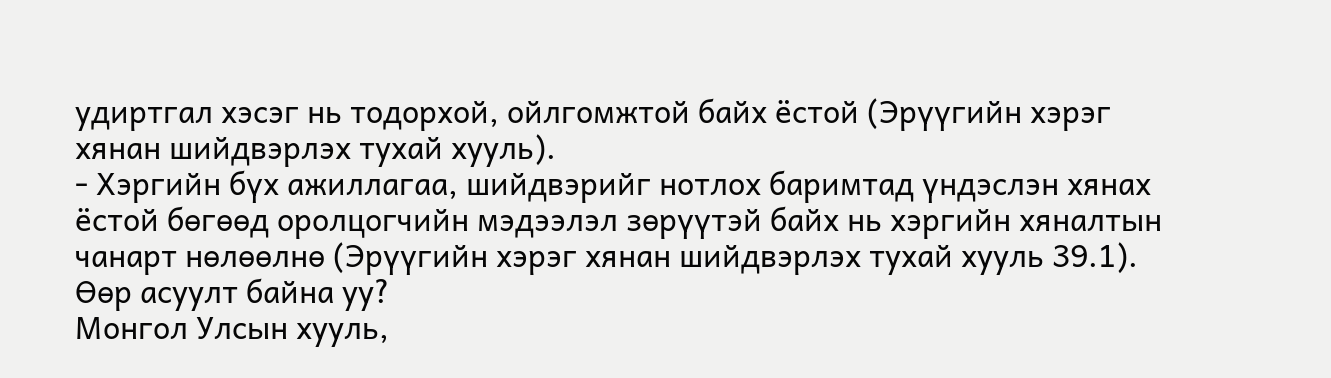удиртгал хэсэг нь тодорхой, ойлгомжтой байх ёстой (Эрүүгийн хэрэг хянан шийдвэрлэх тухай хууль).
- Хэргийн бүх ажиллагаа, шийдвэрийг нотлох баримтад үндэслэн хянах ёстой бөгөөд оролцогчийн мэдээлэл зөрүүтэй байх нь хэргийн хяналтын чанарт нөлөөлнө (Эрүүгийн хэрэг хянан шийдвэрлэх тухай хууль 39.1).
Өөр асуулт байна уу?
Монгол Улсын хууль,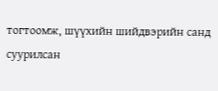тогтоомж, шүүхийн шийдвэрийн санд суурилсан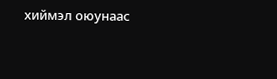хиймэл оюунаас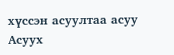хүссэн асуултаа асуу
Асуух